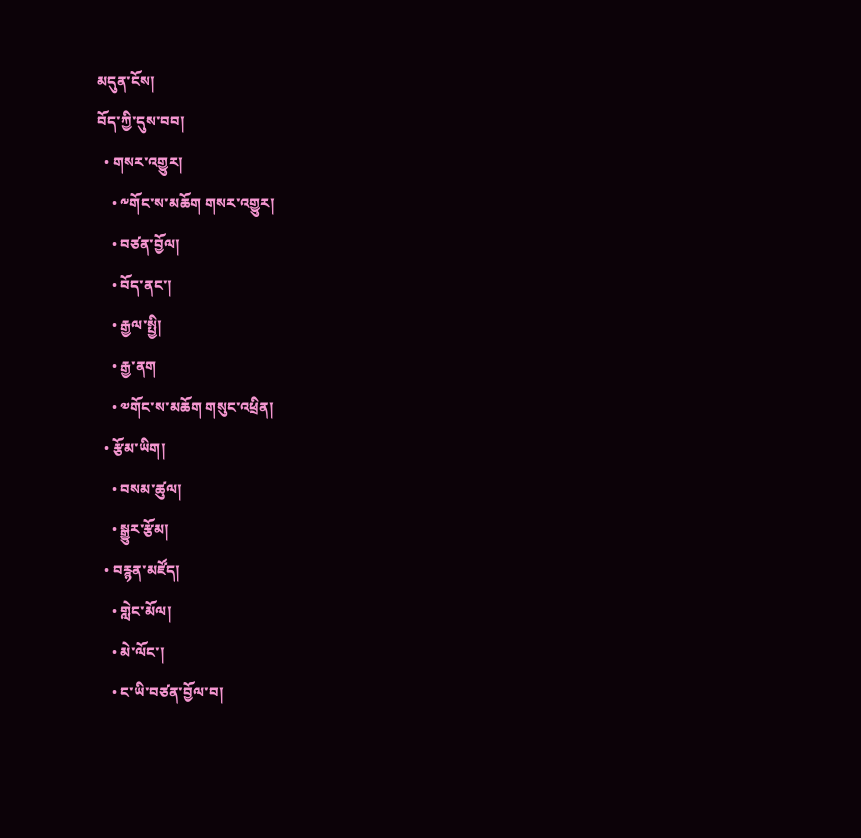མདུན་ངོས།
བོད་ཀྱི་དུས་བབ།
  • གསར་འགྱུར།
    • ༸གོང་ས་མཆོག གསར་འགྱུར།
    • བཙན་བྱོལ།
    • བོད་ནང་།
    • རྒྱལ་སྤྱི།
    • རྒྱ་ནག
    • ༧གོང་ས་མཆོག གསུང་འཕྲིན།
  • རྩོམ་ཡིག།
    • བསམ་ཚུལ།
    • སྒྱུར་རྩོམ།
  • བརྙན་མཛོད།
    • གླེང་མོལ།
    • མེ་ལོང་།
    • ང་ཡི་བཙན་བྱོལ་བ།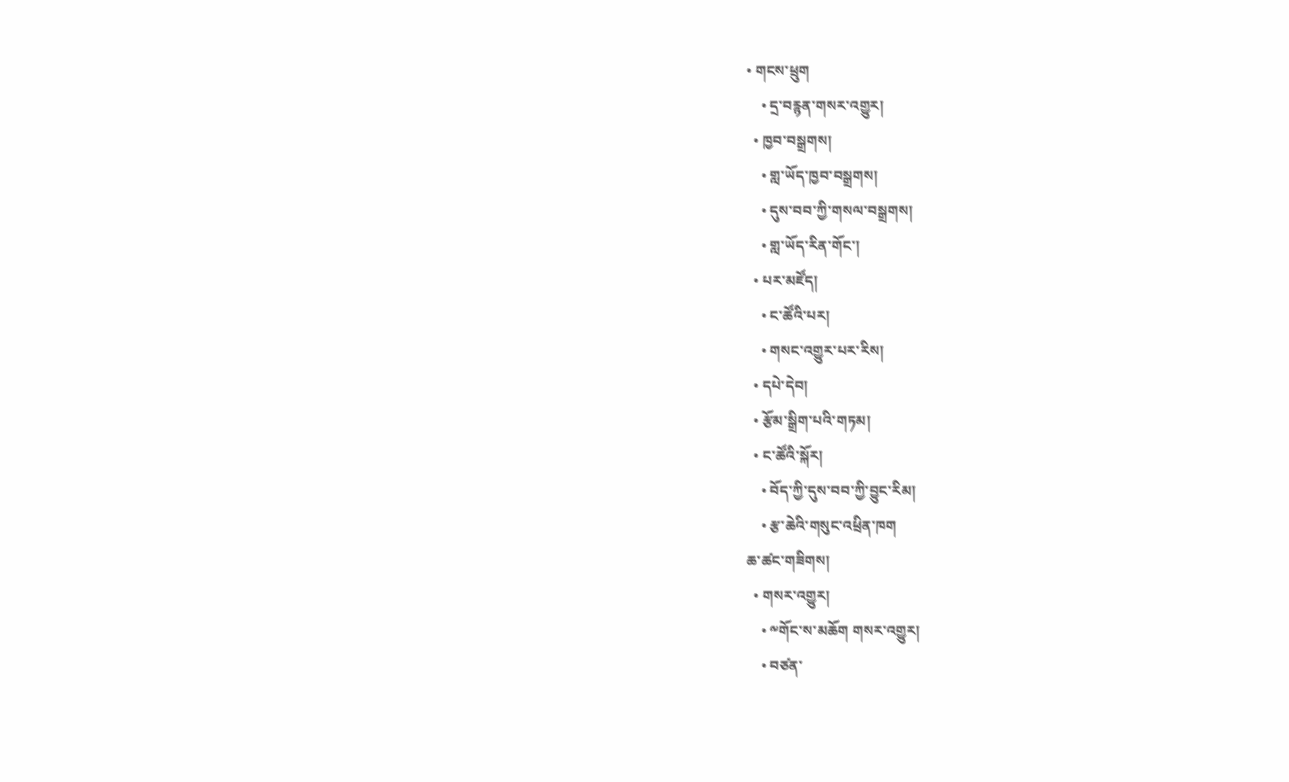• གངས་ཕྲུག
    • དྲ་བརྙན་གསར་འགྱུར།
  • ཁྱབ་བསྒྲགས།
    • གླ་ཡོད་ཁྱབ་བསྒྲགས།
    • དུས་བབ་ཀྱི་གསལ་བསྒྲགས།
    • གླ་ཡོད་རིན་གོང་།
  • པར་མཛོད།
    • ང་ཚོའི་པར།
    • གསང་འགྱུར་པར་རིས།
  • དཔེ་དེབ།
  • རྩོམ་སྒྲིག་པའི་གཏམ།
  • ང་ཚོའི་སྐོར།
    • བོད་ཀྱི་དུས་བབ་ཀྱི་བྱུང་རིམ།
    • རྩ་ཆེའི་གསུང་འཕྲིན་ཁག
ཆ་ཚང་གཟིགས།
  • གསར་འགྱུར།
    • ༸གོང་ས་མཆོག གསར་འགྱུར།
    • བཙན་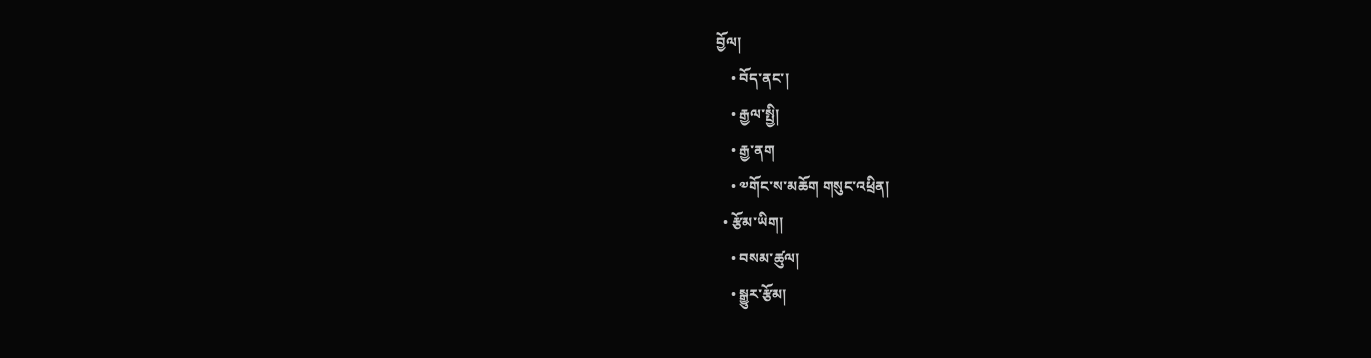བྱོལ།
    • བོད་ནང་།
    • རྒྱལ་སྤྱི།
    • རྒྱ་ནག
    • ༧གོང་ས་མཆོག གསུང་འཕྲིན།
  • རྩོམ་ཡིག།
    • བསམ་ཚུལ།
    • སྒྱུར་རྩོམ།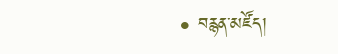• བརྙན་མཛོད།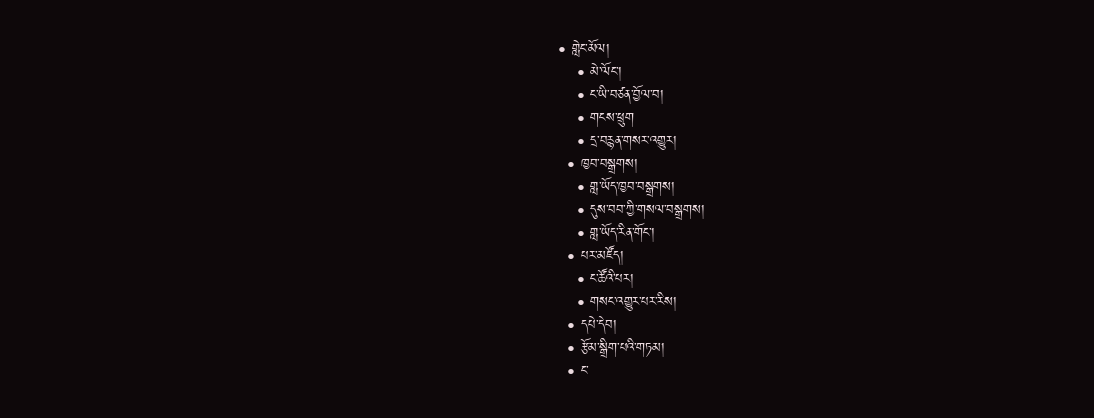• གླེང་མོལ།
    • མེ་ལོང་།
    • ང་ཡི་བཙན་བྱོལ་བ།
    • གངས་ཕྲུག
    • དྲ་བརྙན་གསར་འགྱུར།
  • ཁྱབ་བསྒྲགས།
    • གླ་ཡོད་ཁྱབ་བསྒྲགས།
    • དུས་བབ་ཀྱི་གསལ་བསྒྲགས།
    • གླ་ཡོད་རིན་གོང་།
  • པར་མཛོད།
    • ང་ཚོའི་པར།
    • གསང་འགྱུར་པར་རིས།
  • དཔེ་དེབ།
  • རྩོམ་སྒྲིག་པའི་གཏམ།
  • ང་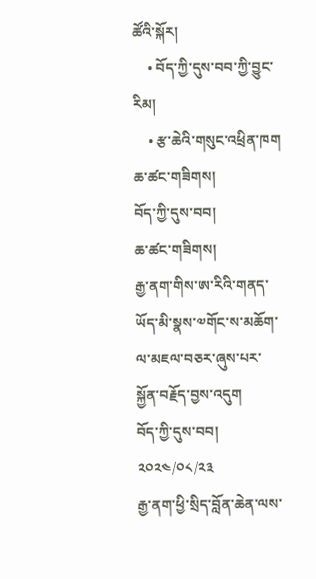ཚོའི་སྐོར།
    • བོད་ཀྱི་དུས་བབ་ཀྱི་བྱུང་རིམ།
    • རྩ་ཆེའི་གསུང་འཕྲིན་ཁག
ཆ་ཚང་གཟིགས།
བོད་ཀྱི་དུས་བབ།
ཆ་ཚང་གཟིགས།
རྒྱ་ནག་གིས་ཨ་རིའི་གནད་ཡོད་མི་སྣས་༧གོང་ས་མཆོག་ལ་མཇལ་བཅར་ཞུས་པར་སྐྱོན་བརྗོད་བྱས་འདུག
བོད་ཀྱི་དུས་བབ།
༢༠༢༤/༠༨/༢༣
རྒྱ་ནག་ཕྱི་སྲིད་བློན་ཆེན་ལས་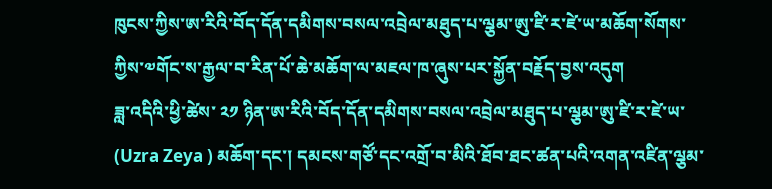ཁུངས་ཀྱིས་ཨ་རིའི་བོད་དོན་དམིགས་བསལ་འབྲེལ་མཐུད་པ་ལྕམ་ཨུ་ཛི་ར་ཛེ་ཡ་མཆོག་སོགས་ཀྱིས་༧གོང་ས་རྒྱལ་བ་རིན་པོ་ཆེ་མཆོག་ལ་མཇལ་ཁ་ཞུས་པར་སྐྱོན་བརྗོད་བྱས་འདུག
ཟླ་འདིའི་ཕྱི་ཚེས་ ༢༡ ཉིན་ཨ་རིའི་བོད་དོན་དམིགས་བསལ་འབྲེལ་མཐུད་པ་ལྕམ་ཨུ་ཛི་ར་ཛེ་ཡ་ (Uzra Zeya ) མཆོག་དང་། དམངས་གཙོ་དང་འགྲོ་བ་མིའི་ཐོབ་ཐང་ཚན་པའི་འགན་འཛིན་ལྕམ་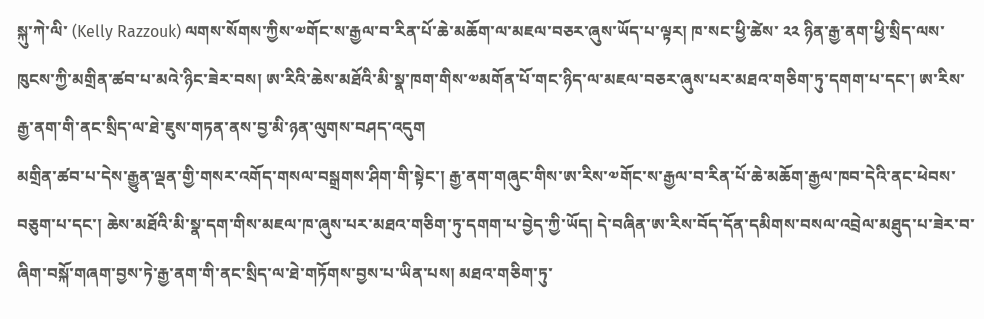སྐུ་ཀེ་ལི་ (Kelly Razzouk) ལགས་སོགས་ཀྱིས་༧གོང་ས་རྒྱལ་བ་རིན་པོ་ཆེ་མཆོག་ལ་མཇལ་བཅར་ཞུས་ཡོད་པ་ལྟར། ཁ་སང་ཕྱི་ཚེས་ ༢༢ ཉིན་རྒྱ་ནག་ཕྱི་སྲིད་ལས་ཁུངས་ཀྱི་མགྲིན་ཚབ་པ་མའེ་ཉིང་ཟེར་བས། ཨ་རིའི་ཆེས་མཐོའི་མི་སྣ་ཁག་གིས་༧མགོན་པོ་གང་ཉིད་ལ་མཇལ་བཅར་ཞུས་པར་མཐའ་གཅིག་ཏུ་དགག་པ་དང་། ཨ་རིས་རྒྱ་ནག་གི་ནང་སྲིད་ལ་ཐེ་ཇུས་གཏན་ནས་བྱ་མི་ཉན་ལུགས་བཤད་འདུག
མགྲིན་ཚབ་པ་དེས་རྒྱུན་ལྡན་གྱི་གསར་འགོད་གསལ་བསྒྲགས་ཤིག་གི་སྟེང་། རྒྱ་ནག་གཞུང་གིས་ཨ་རིས་༧གོང་ས་རྒྱལ་བ་རིན་པོ་ཆེ་མཆོག་རྒྱལ་ཁབ་དེའི་ནང་ཕེབས་བཅུག་པ་དང་། ཆེས་མཐོའི་མི་སྣ་དག་གིས་མཇལ་ཁ་ཞུས་པར་མཐའ་གཅིག་ཏུ་དགག་པ་བྱེད་ཀྱི་ཡོད། དེ་བཞིན་ཨ་རིས་བོད་དོན་དམིགས་བསལ་འབྲེལ་མཐུད་པ་ཟེར་བ་ཞིག་བསྐོ་གཞག་བྱས་ཏེ་རྒྱ་ནག་གི་ནང་སྲིད་ལ་ཐེ་གཏོགས་བྱས་པ་ཡིན་པས། མཐའ་གཅིག་ཏུ་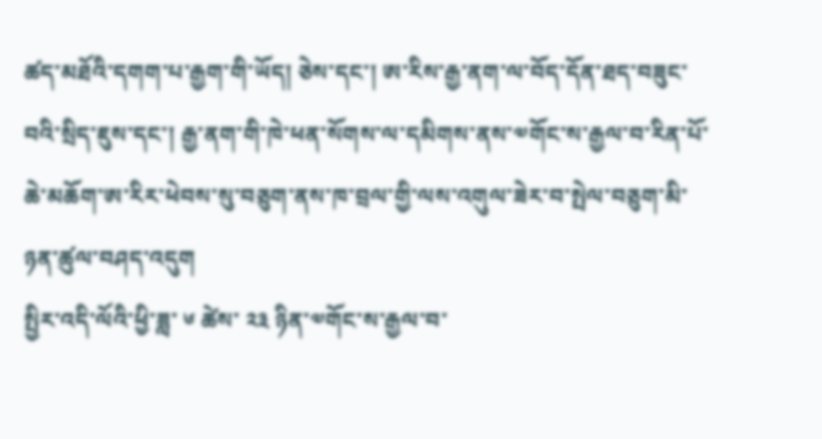ཚད་མཐོའི་དགག་པ་རྒྱག་གི་ཡོད། ཅེས་དང་། ཨ་རིས་རྒྱ་ནག་ལ་བོད་དོན་ཐད་བཟུང་བའི་སྲིད་ཇུས་དང་། རྒྱ་ནག་གི་ཁེ་ཕན་སོགས་ལ་དམིགས་ནས་༧གོང་ས་རྒྱལ་བ་རིན་པོ་ཆེ་མཆོག་ཨ་རིར་ཕེབས་སུ་བཅུག་ནས་ཁ་བྲལ་གྱི་ལས་འགུལ་ཟེར་བ་སྤེལ་བཅུག་མི་ཉན་ཚུལ་བཤད་འདུག
སྤྱིར་འདི་ལོའི་ཕྱི་ཟླ་ ༦ ཚེས་ ༢༣ ཉིན་༧གོང་ས་རྒྱལ་བ་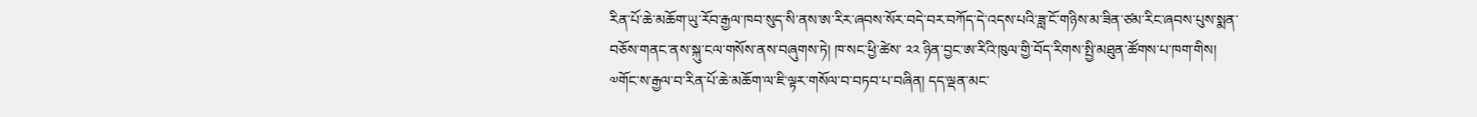རིན་པོ་ཆེ་མཆོག་ཡུ་རོབ་རྒྱལ་ཁབ་སུད་སི་ནས་ཨ་རིར་ཞབས་སོར་བདེ་བར་བཀོད་དེ་འདས་པའི་ཟླ་ངོ་གཉིས་མ་ཟིན་ཙམ་རིང་ཞབས་པུས་སྨན་བཅོས་གནང་ནས་སྐུ་ངལ་གསོས་ནས་བཞུགས་ཏེ། ཁ་སང་ཕྱི་ཚེས་ ༢༢ ཉིན་བྱང་ཨ་རིའི་ཁུལ་གྱི་བོད་རིགས་སྤྱི་མཐུན་ཚོགས་པ་ཁག་གིས། ༧གོང་ས་རྒྱལ་བ་རིན་པོ་ཆེ་མཆོག་ལ་ཇི་ལྟར་གསོལ་བ་བཏབ་པ་བཞིན། དད་ལྡན་མང་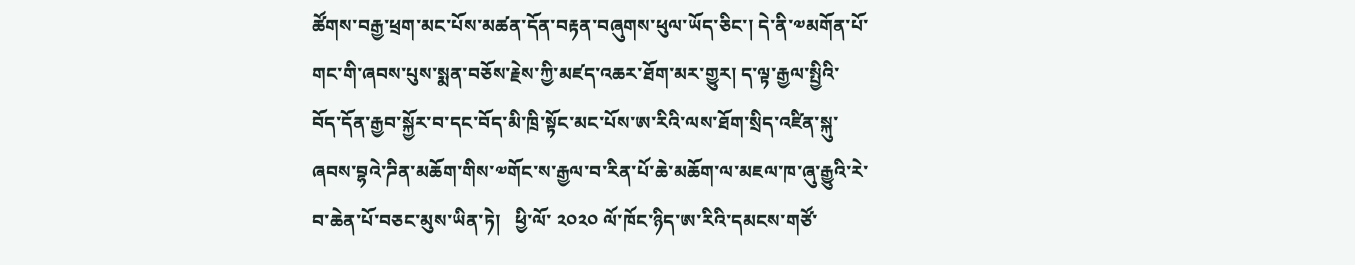ཚོགས་བརྒྱ་ཕྲག་མང་པོས་མཚན་དོན་བརྟན་བཞུགས་ཕུལ་ཡོད་ཅིང་། དེ་ནི་༧མགོན་པོ་གང་གི་ཞབས་པུས་སྨན་བཅོས་རྗེས་ཀྱི་མཛད་འཆར་ཐོག་མར་གྱུར། ད་ལྟ་རྒྱལ་སྤྱིའི་བོད་དོན་རྒྱབ་སྐྱོར་བ་དང་བོད་མི་ཁྲི་སྟོང་མང་པོས་ཨ་རིའི་ལས་ཐོག་སྲིད་འཛིན་སྐུ་ཞབས་བྷའེ་ཌིན་མཆོག་གིས་༧གོང་ས་རྒྱལ་བ་རིན་པོ་ཆེ་མཆོག་ལ་མཇལ་ཁ་ཞུ་རྒྱུའི་རེ་བ་ཆེན་པོ་བཅང་མུས་ཡིན་ཏེ།   ཕྱི་ལོ་ ༢༠༢༠ ལོ་ཁོང་ཉིད་ཨ་རིའི་དམངས་གཙོ་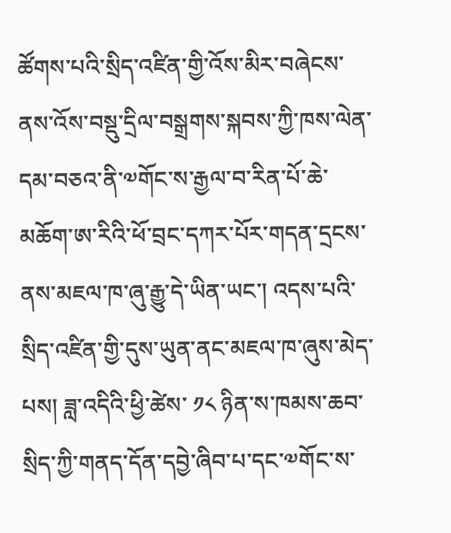ཚོགས་པའི་སྲིད་འཛིན་གྱི་འོས་མིར་བཞེངས་ནས་འོས་བསྡུ་དྲིལ་བསྒྲགས་སྐབས་ཀྱི་ཁས་ལེན་དམ་བཅའ་ནི་༧གོང་ས་རྒྱལ་བ་རིན་པོ་ཆེ་མཆོག་ཨ་རིའི་ཕོ་བྲང་དཀར་པོར་གདན་དྲངས་ནས་མཇལ་ཁ་ཞུ་རྒྱུ་དེ་ཡིན་ཡང་། འདས་པའི་སྲིད་འཛིན་གྱི་དུས་ཡུན་ནང་མཇལ་ཁ་ཞུས་མེད་པས། ཟླ་འདིའི་ཕྱི་ཚེས་ ༡༨ ཉིན་ས་ཁམས་ཆབ་སྲིད་ཀྱི་གནད་དོན་དབྱེ་ཞིབ་པ་དང་༧གོང་ས་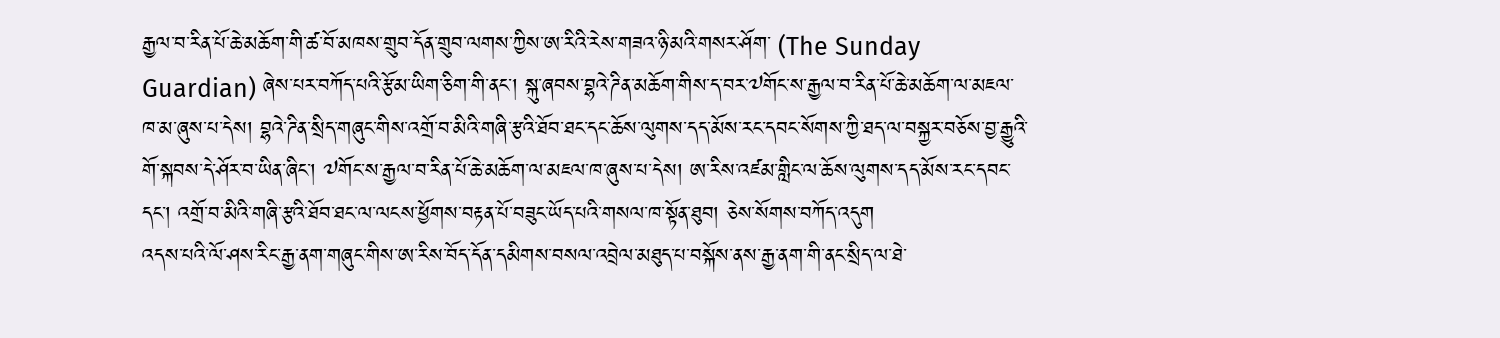རྒྱལ་བ་རིན་པོ་ཆེ་མཆོག་གི་ཚ་བོ་མཁས་གྲུབ་དོན་གྲུབ་ལགས་ཀྱིས་ཨ་རིའི་རེས་གཟའ་ཉི་མའི་གསར་ཤོག་ (The Sunday Guardian) ཞེས་པར་བཀོད་པའི་རྩོམ་ཡིག་ཅིག་གི་ནང་། སྐུ་ཞབས་བྷའེ་ཌིན་མཆོག་གིས་ད་བར་༧གོང་ས་རྒྱལ་བ་རིན་པོ་ཆེ་མཆོག་ལ་མཇལ་ཁ་མ་ཞུས་པ་དེས། བྷའེ་ཌིན་སྲིད་གཞུང་གིས་འགྲོ་བ་མིའི་གཞི་རྩའི་ཐོབ་ཐང་དང་ཆོས་ལུགས་དད་མོས་རང་དབང་སོགས་ཀྱི་ཐད་ལ་བསྐྱར་བཅོས་བྱ་རྒྱུའི་གོ་སྐབས་དེ་ཤོར་བ་ཡིན་ཞིང་། ༧གོང་ས་རྒྱལ་བ་རིན་པོ་ཆེ་མཆོག་ལ་མཇལ་ཁ་ཞུས་པ་དེས། ཨ་རིས་འཛམ་གླིང་ལ་ཆོས་ལུགས་དད་མོས་རང་དབང་དང་། འགྲོ་བ་མིའི་གཞི་རྩའི་ཐོབ་ཐང་ལ་ལངས་ཕྱོགས་བརྟན་པོ་བཟུང་ཡོད་པའི་གསལ་ཁ་སྟོན་ཐུབ། ཅེས་སོགས་བཀོད་འདུག
འདས་པའི་ལོ་ཤས་རིང་རྒྱ་ནག་གཞུང་གིས་ཨ་རིས་བོད་དོན་དམིགས་བསལ་འབྲེལ་མཐུད་པ་བསྐོས་ནས་རྒྱ་ནག་གི་ནང་སྲིད་ལ་ཐེ་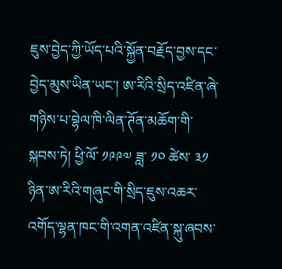ཇུས་བྱེད་ཀྱི་ཡོད་པའི་སྐྱོན་བརྗོད་བྱས་དང་བྱེད་མུས་ཡིན་ཡང་། ཨ་རིའི་སྲིད་འཛིན་ཞེ་གཉིས་པ་བྷེལ་ཁི་ལིན་ཊོན་མཆོག་གི་སྐབས་ཏེ། ཕྱི་ལོ་ ༡༩༩༧ ཟླ་ ༡༠ ཚེས་ ༣༡ ཉིན་ཨ་རིའི་གཞུང་གི་སྲིད་ཇུས་འཆར་འགོད་ལྷན་ཁང་གི་འགན་འཛིན་སྐུ་ཞབས་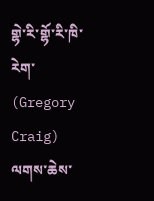གྷེ་རི་གྷོ་རི་ཁི་རེག་ (Gregory Craig) ལགས་ཆེས་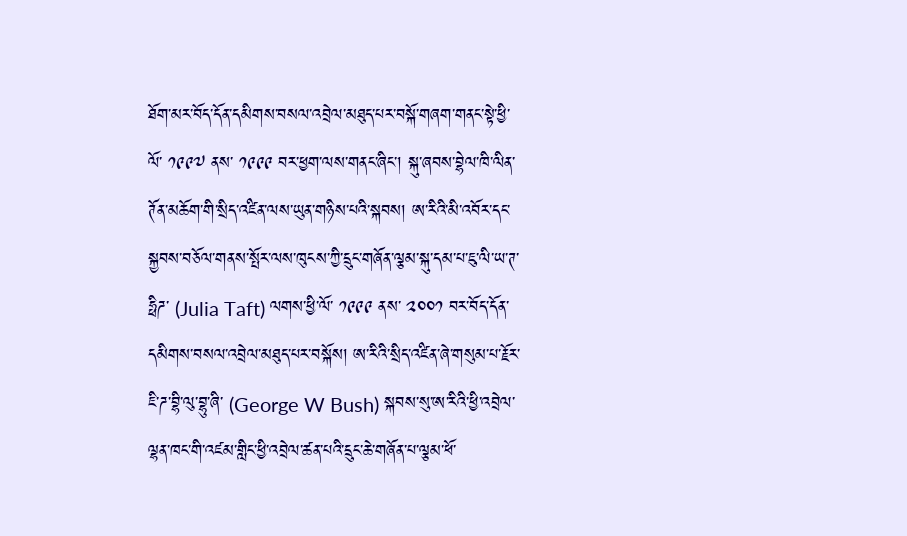ཐོག་མར་བོད་དོན་དམིགས་བསལ་འབྲེལ་མཐུད་པར་བསྐོ་གཞག་གནང་སྟེ་ཕྱི་ལོ་ ༡༩༩༧ ནས་ ༡༩༩༩ བར་ཕྱག་ལས་གནང་ཞིང་། སྐུ་ཞབས་བྷེལ་ཁི་ལིན་ཊོན་མཆོག་གི་སྲིད་འཛིན་ལས་ཡུན་གཉིས་པའི་སྐབས། ཨ་རིའི་མི་འབོར་དང་སྐྱབས་བཅོལ་གནས་སྤོར་ལས་ཁུངས་ཀྱི་དྲུང་གཞོན་ལྕམ་སྐུ་དམ་པ་ཇུ་ལི་ཡ་ཊ་ཧྥིཌ་ (Julia Taft) ལགས་ཕྱི་ལོ་ ༡༩༩༩ ནས་ ༢༠༠༡ བར་བོད་དོན་དམིགས་བསལ་འབྲེལ་མཐུད་པར་བསྐོས། ཨ་རིའི་སྲིད་འཛིན་ཞེ་གསུམ་པ་རྗོར་ཇི་ཌ་བྷི་ལུ་བྷུ་ཞི་ (George W Bush) སྐབས་སུ་ཨ་རིའི་ཕྱི་འབྲེལ་ལྷན་ཁང་གི་འཛམ་གླིང་ཕྱི་འབྲེལ་ཚན་པའི་དྲུང་ཆེ་གཞོན་པ་ལྕམ་ཕོ་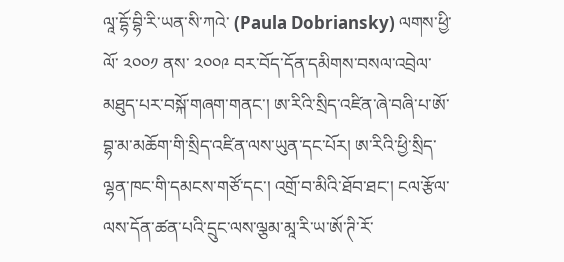ལཱ་དྷོ་བྷི་རི་ཡན་སི་ཀའེ་ (Paula Dobriansky) ལགས་ཕྱི་ལོ་ ༢༠༠༡ ནས་ ༢༠༠༩ བར་བོད་དོན་དམིགས་བསལ་འབྲེལ་མཐུད་པར་བསྐོ་གཞག་གནང་། ཨ་རིའི་སྲིད་འཛིན་ཞེ་བཞི་པ་ཨོ་བྷ་མ་མཆོག་གི་སྲིད་འཛིན་ལས་ཡུན་དང་པོར། ཨ་རིའི་ཕྱི་སྲིད་ལྷན་ཁང་གི་དམངས་གཙོ་དང་། འགྲོ་བ་མིའི་ཐོབ་ཐང་། ངལ་རྩོལ་ལས་དོན་ཚན་པའི་དྲུང་ལས་ལྕམ་མཱ་རི་ཡ་ཨོ་ཊི་རོ་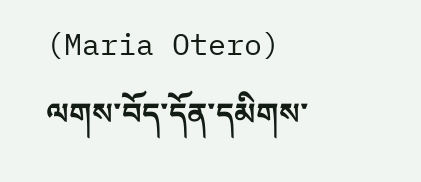(Maria Otero) ལགས་བོད་དོན་དམིགས་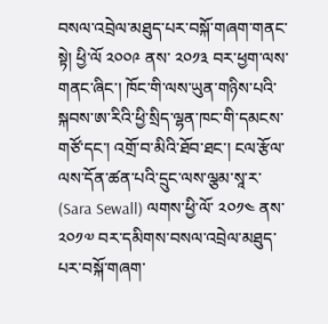བསལ་འབྲེལ་མཐུད་པར་བསྐོ་གཞག་གནང་སྟེ། ཕྱི་ལོ ༢༠༠༩ ནས་ ༢༠༡༣ བར་ཕྱག་ལས་གནང་ཞིང་། ཁོང་གི་ལས་ཡུན་གཉིས་པའི་སྐབས་ཨ་རིའི་ཕྱི་སྲིད་ལྷན་ཁང་གི་དམངས་གཙོ་དང་། འགྲོ་བ་མིའི་ཐོབ་ཐང་། ངལ་རྩོལ་ལས་དོན་ཚན་པའི་དྲུང་ལས་ལྕམ་སཱ་ར་ (Sara Sewall) ལགས་ཕྱི་ལོ་ ༢༠༡༤ ནས་ ༢༠༡༧ བར་དམིགས་བསལ་འབྲེལ་མཐུད་པར་བསྐོ་གཞག་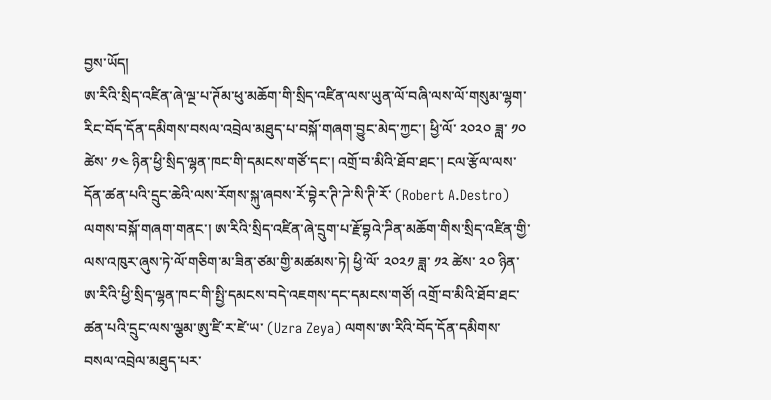བྱས་ཡོད།
ཨ་རིའི་སྲིད་འཛིན་ཞེ་ལྔ་པ་ཊོམ་ཕུ་མཆོག་གི་སྲིད་འཛིན་ལས་ཡུན་ལོ་བཞི་ལས་ལོ་གསུམ་ལྷག་རིང་བོད་དོན་དམིགས་བསལ་འབྲེལ་མཐུད་པ་བསྐོ་གཞག་བྱུང་མེད་ཀྱང་། ཕྱི་ལོ་ ༢༠༢༠ ཟླ་ ༡༠ ཚེས་ ༡༤ ཉིན་ཕྱི་སྲིད་ལྷན་ཁང་གི་དམངས་གཙོ་དང་། འགྲོ་བ་མིའི་ཐོབ་ཐང་། ངལ་རྩོལ་ལས་དོན་ཚན་པའི་དྲུང་ཆེའི་ལས་རོགས་སྐུ་ཞབས་རོ་བྷེར་ཊི་ཌེ་སི་ཊི་རོ་ (Robert A.Destro) ལགས་བསྐོ་གཞག་གནང་། ཨ་རིའི་སྲིད་འཛིན་ཞེ་དྲུག་པ་རྗོ་བྷའེ་ཌིན་མཆོག་གིས་སྲིད་འཛིན་གྱི་ལས་འཁུར་ཞུས་ཏེ་ལོ་གཅིག་མ་ཟིན་ཙམ་གྱི་མཚམས་ཏེ། ཕྱི་ལོ་ ༢༠༢༡ ཟླ་ ༡༢ ཚེས་ ༢༠ ཉིན་ཨ་རིའི་ཕྱི་སྲིད་ལྷན་ཁང་གི་སྤྱི་དམངས་བདེ་འཇགས་དང་དམངས་གཙོ། འགྲོ་བ་མིའི་ཐོབ་ཐང་ཚན་པའི་དྲུང་ལས་ལྕམ་ཨུ་ཛི་ར་ཛེ་ཡ་ (Uzra Zeya) ལགས་ཨ་རིའི་བོད་དོན་དམིགས་བསལ་འབྲེལ་མཐུད་པར་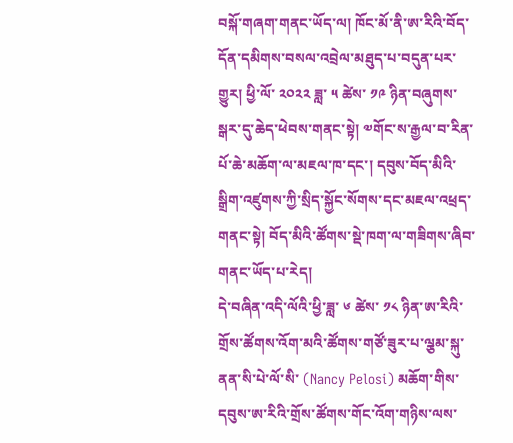བསྐོ་གཞག་གནང་ཡོད་ལ། ཁོང་མོ་ནི་ཨ་རིའི་བོད་དོན་དམིགས་བསལ་འབྲེལ་མཐུད་པ་བདུན་པར་གྱུར། ཕྱི་ལོ་ ༢༠༢༢ ཟླ་ ༥ ཚེས་ ༡༩ ཉིན་བཞུགས་སྒར་དུ་ཆེད་ཕེབས་གནང་སྟེ། ༧གོང་ས་རྒྱལ་བ་རིན་པོ་ཆེ་མཆོག་ལ་མཇལ་ཁ་དང་། དབུས་བོད་མིའི་སྒྲིག་འཛུགས་ཀྱི་སྲིད་སྐྱོང་སོགས་དང་མཇལ་འཕྲད་གནང་སྟེ། བོད་མིའི་ཚོགས་སྡེ་ཁག་ལ་གཟིགས་ཞིབ་གནང་ཡོད་པ་རེད།
དེ་བཞིན་འདི་ལོའི་ཕྱི་ཟླ་ ༦ ཚེས་ ༡༨ ཉིན་ཨ་རིའི་གྲོས་ཚོགས་འོག་མའི་ཚོགས་གཙོ་ཟུར་པ་ལྕམ་སྐུ་ནན་སི་པེ་ལོ་སི་ (Nancy Pelosi) མཆོག་གིས་དབུས་ཨ་རིའི་གྲོས་ཚོགས་གོང་འོག་གཉིས་ལས་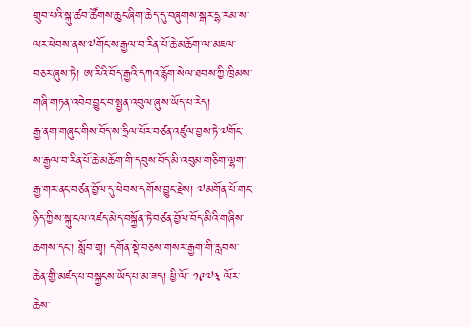གྲུབ་པའི་སྐུ་ཚབ་ཚོགས་ཆུང་ཞིག་ཆེད་དུ་བཞུགས་སྒར་དྷ་རམ་ས་ལར་ཕེབས་ནས་༧གོང་ས་རྒྱལ་བ་རིན་པོ་ཆེ་མཆོག་ལ་མཇལ་བཅར་ཞུས་ཏེ། ཨ་རིའི་བོད་རྒྱའི་དཀའ་རྙོག་སེལ་ཐབས་ཀྱི་ཁྲིམས་གཞི་གཏན་འབེབ་བྱུང་བ་སྤྱན་འབུལ་ཞུས་ཡོད་པ་རེད།
རྒྱ་ནག་གཞུང་གིས་བོད་ས་ཧྲིལ་པོར་བཙན་འཛུལ་བྱས་ཏེ་༧གོང་ས་རྒྱལ་བ་རིན་པོ་ཆེ་མཆོག་གི་དབུས་བོད་མི་འབུམ་གཅིག་ལྷག་རྒྱ་གར་ནང་བཙན་བྱོལ་དུ་ཕེབས་དགོས་བྱུང་རྗེས། ༧མགོན་པོ་གང་ཉིད་ཀྱིས་སྐུ་ངལ་འཛད་མེད་བསྐྱོན་ཏེ་བཙན་བྱོལ་བོད་མིའི་གཞིས་ཆགས་དང་། སློབ་གྲྭ། དགོན་སྡེ་བཅས་གསར་རྒྱག་གི་རླབས་ཆེན་གྱི་མཛད་པ་བསྐྱངས་ཡོད་པ་མ་ཟད། ཕྱི་ལོ་ ༡༩༧༣ ལོར་ཆེས་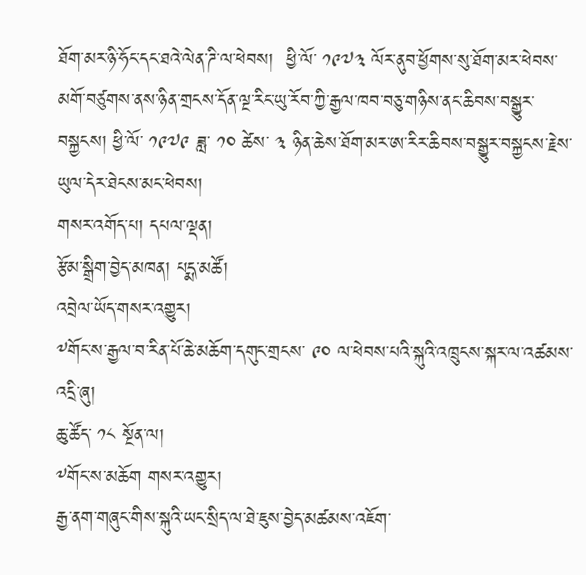ཐོག་མར་ཉི་ཧོང་དང་ཐའེ་ལེན་ཌི་ལ་ཕེབས།  ཕྱི་ལོ་ ༡༩༧༣ ལོར་ནུབ་ཕྱོགས་སུ་ཐོག་མར་ཕེབས་མགོ་བཙུགས་ནས་ཉིན་གྲངས་དོན་ལྔ་རིང་ཡུ་རོབ་ཀྱི་རྒྱལ་ཁབ་བཅུ་གཉིས་ནང་ཆིབས་བསྒྱུར་བསྐྱངས། ཕྱི་ལོ་ ༡༩༧༩ ཟླ་ ༡༠ ཚེས་ ༣ ཉིན་ཆེས་ཐོག་མར་ཨ་རིར་ཆིབས་བསྒྱུར་བསྐྱངས་རྗེས་ཡུལ་དེར་ཐེངས་མང་ཕེབས།
གསར་འགོད་པ། དཔལ་ལྡན།
རྩོམ་སྒྲིག་བྱེད་མཁན། པདྨ་མཚོ།
འབྲེལ་ཡོད་གསར་འགྱུར།
༸གོང་ས་རྒྱལ་བ་རིན་པོ་ཆེ་མཆོག་དགུང་གྲངས་ ༩༠ ལ་ཕེབས་པའི་སྐུའི་འཁྲུངས་སྐར་ལ་འཚམས་འདྲི་ཞུ།
ཆུ་ཚོད་ ༡༨ སྔོན་ལ།
༸གོང་ས་མཆོག གསར་འགྱུར།
རྒྱ་ནག་གཞུང་གིས་སྐུའི་ཡང་སྲིད་ལ་ཐེ་ཇུས་བྱེད་མཚམས་འཇོག་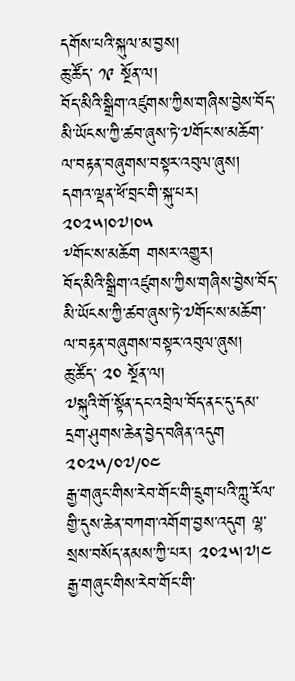དགོས་པའི་སྐུལ་མ་བྱས།
ཆུ་ཚོད་ ༡༩ སྔོན་ལ།
བོད་མིའི་སྒྲིག་འཛུགས་ཀྱིས་གཞིས་བྱེས་བོད་མི་ཡོངས་ཀྱི་ཚབ་ཞུས་ཏེ་༧གོང་ས་མཆོག་ལ་བརྟན་བཞུགས་བསྟར་འབུལ་ཞུས། དགའ་ལྡན་ཕོ་བྲང་གི་སྐུ་པར། ༢༠༢༥།༠༧།༠༥
༸གོང་ས་མཆོག གསར་འགྱུར།
བོད་མིའི་སྒྲིག་འཛུགས་ཀྱིས་གཞིས་བྱེས་བོད་མི་ཡོངས་ཀྱི་ཚབ་ཞུས་ཏེ་༧གོང་ས་མཆོག་ལ་བརྟན་བཞུགས་བསྟར་འབུལ་ཞུས།
ཆུ་ཚོད་ ༢༠ སྔོན་ལ།
༧སྐུའི་གོ་སྟོན་དང་འབྲེལ་བོད་ནང་དུ་དམ་དྲག་ཤུགས་ཆེན་བྱེད་བཞིན་འདུག
༢༠༢༥/༠༧/༠༤
རྒྱ་གཞུང་གིས་རེབ་གོང་གི་དྲུག་པའི་ཀླུ་རོལ་གྱི་དུས་ཆེན་བཀག་འགོག་བྱས་འདུག ལྷ་སྲས་བསོད་ནམས་ཀྱི་པར། ༢༠༢༥།༧།༤
རྒྱ་གཞུང་གིས་རེབ་གོང་གི་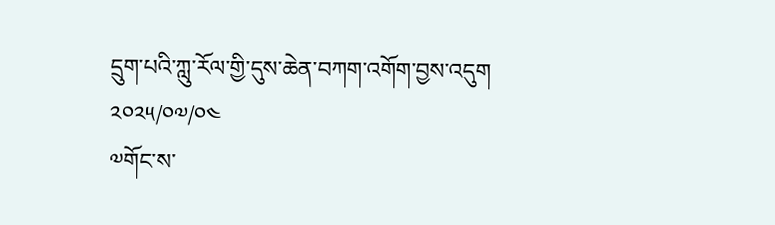དྲུག་པའི་ཀླུ་རོལ་གྱི་དུས་ཆེན་བཀག་འགོག་བྱས་འདུག
༢༠༢༥/༠༧/༠༤
༧གོང་ས་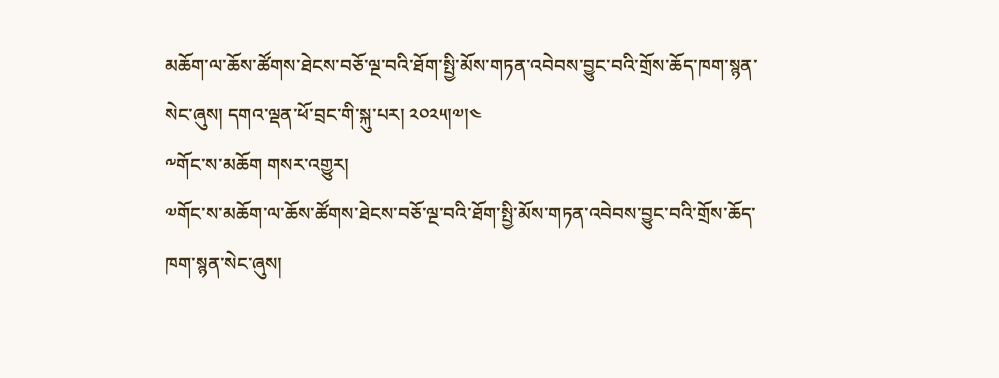མཆོག་ལ་ཆོས་ཚོགས་ཐེངས་བཅོ་ལྔ་བའི་ཐོག་སྤྱི་མོས་གཏན་འབེབས་བྱུང་བའི་གྲོས་ཆོད་ཁག་སྙན་སེང་ཞུས། དགའ་ལྡན་ཕོ་བྲང་གི་སྐུ་པར། ༢༠༢༥།༧།༤
༸གོང་ས་མཆོག གསར་འགྱུར།
༧གོང་ས་མཆོག་ལ་ཆོས་ཚོགས་ཐེངས་བཅོ་ལྔ་བའི་ཐོག་སྤྱི་མོས་གཏན་འབེབས་བྱུང་བའི་གྲོས་ཆོད་ཁག་སྙན་སེང་ཞུས།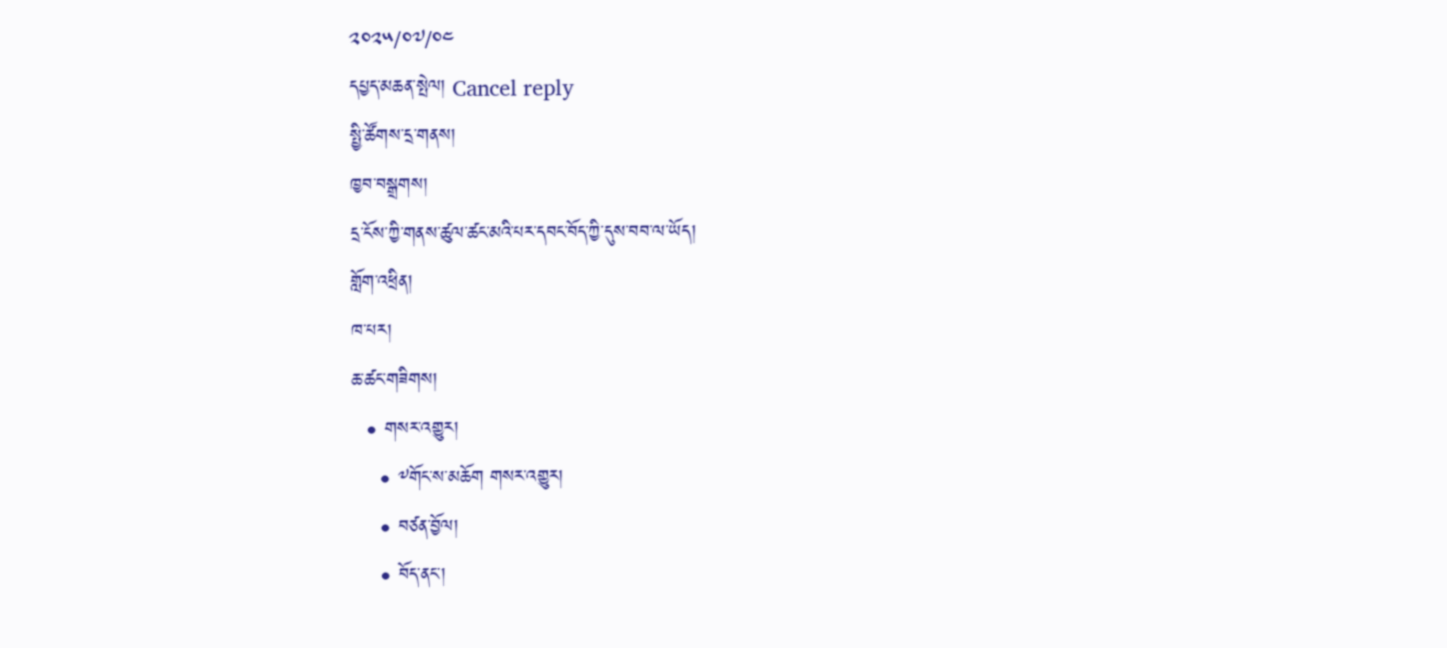༢༠༢༥/༠༧/༠༤
དཔྱད་མཆན་སྤེལ། Cancel reply
སྤྱི་ཚོགས་དྲ་གནས།
ཁྱབ་བསྒྲགས།
དྲ་ངོས་ཀྱི་གནས་ཚུལ་ཚང་མའི་པར་དབང་བོད་ཀྱི་དུས་བབ་ལ་ཡོད།
གློག་འཕྲིན།
ཁ་པར།
ཆ་ཚང་གཟིགས།
  • གསར་འགྱུར།
    • ༸གོང་ས་མཆོག གསར་འགྱུར།
    • བཙན་བྱོལ།
    • བོད་ནང་།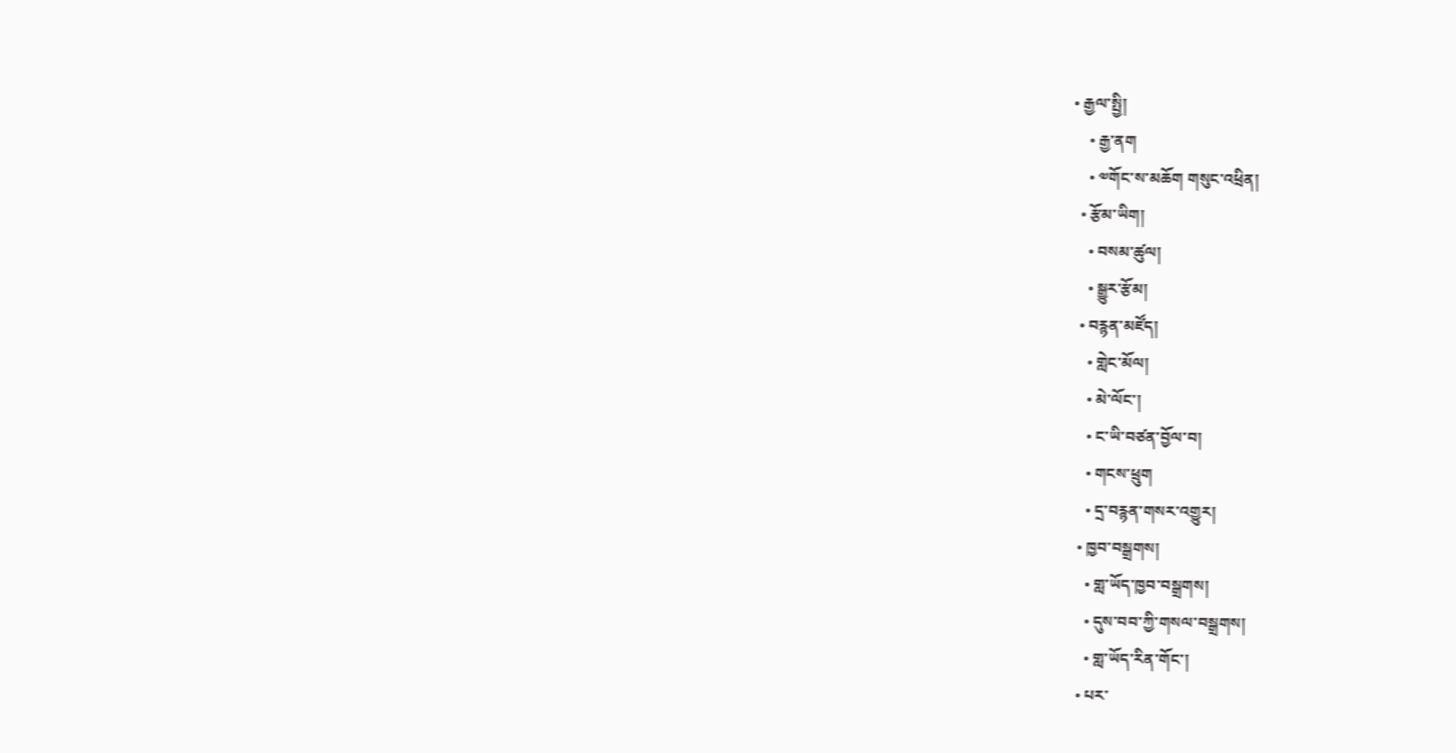• རྒྱལ་སྤྱི།
    • རྒྱ་ནག
    • ༧གོང་ས་མཆོག གསུང་འཕྲིན།
  • རྩོམ་ཡིག།
    • བསམ་ཚུལ།
    • སྒྱུར་རྩོམ།
  • བརྙན་མཛོད།
    • གླེང་མོལ།
    • མེ་ལོང་།
    • ང་ཡི་བཙན་བྱོལ་བ།
    • གངས་ཕྲུག
    • དྲ་བརྙན་གསར་འགྱུར།
  • ཁྱབ་བསྒྲགས།
    • གླ་ཡོད་ཁྱབ་བསྒྲགས།
    • དུས་བབ་ཀྱི་གསལ་བསྒྲགས།
    • གླ་ཡོད་རིན་གོང་།
  • པར་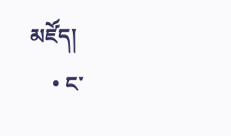མཛོད།
    • ང་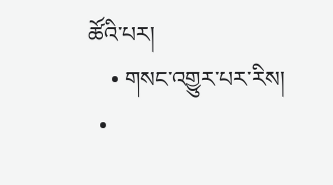ཚོའི་པར།
    • གསང་འགྱུར་པར་རིས།
  •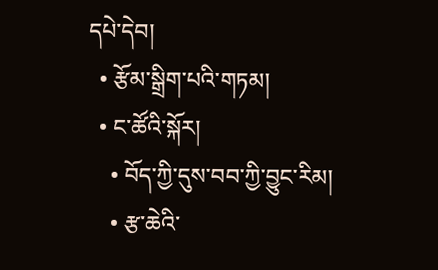དཔེ་དེབ།
  • རྩོམ་སྒྲིག་པའི་གཏམ།
  • ང་ཚོའི་སྐོར།
    • བོད་ཀྱི་དུས་བབ་ཀྱི་བྱུང་རིམ།
    • རྩ་ཆེའི་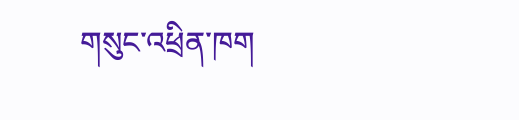གསུང་འཕྲིན་ཁག